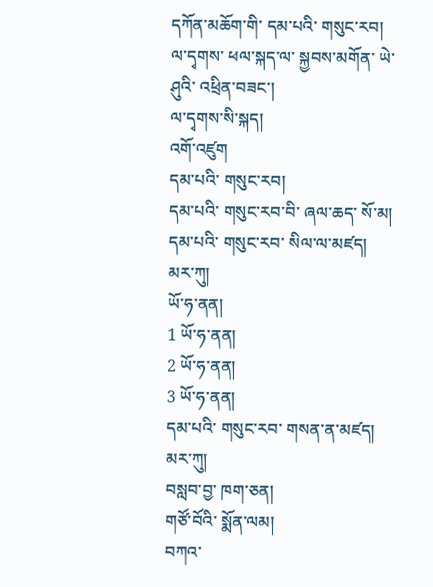དཀོན་མཆོག་གི་ དམ་པའི་ གསུང་རབ།
ལ་དྭགས་ ཕལ་སྐད་ལ་ སྐྱབས་མགོན་ ཡེ་ཤུའི་ འཕྲིན་བཟང་།
ལ་དྭགས་སི་སྐད།
འགོ་འཛུག
དམ་པའི་ གསུང་རབ།
དམ་པའི་ གསུང་རབ་བི་ ཞལ་ཆད་ སོ་མ།
དམ་པའི་ གསུང་རབ་ སིལ་ལ་མཛད།
མར་ཀུ།
ཡོ་ཧ་ནན།
1 ཡོ་ཧ་ནན།
2 ཡོ་ཧ་ནན།
3 ཡོ་ཧ་ནན།
དམ་པའི་ གསུང་རབ་ གསན་ན་མཛད།
མར་ཀུ།
བསླབ་བྱ་ ཁག་ཅན།
གཙོ་བོའི་ སྨོན་ལམ།
བཀའ་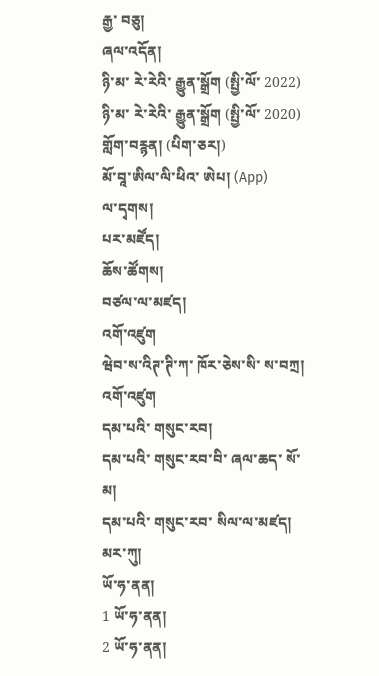རྒྱ་ བཅུ།
ཞལ་འདོན།
ཉི་མ་ རེ་རེའི་ རྒྱུན་སྒྲོག (སྤྱི་ལོ་ 2022)
ཉི་མ་ རེ་རེའི་ རྒྱུན་སྒྲོག (སྤྱི་ལོ་ 2020)
གློག་བརྙན། (པིག་ཅར།)
མོ་བཱ་ཨིལ་ལི་ཕིའ་ ཨེཔ། (App)
ལ་དྭགས།
པར་མཛོད།
ཆོས་ཚོགས།
བཙལ་ལ་མཛད།
འགོ་འཛུག
ཝེབ་ས་འིཊ་ཊི་ཀ་ ཁོར་ཅེས་སི་ ས་བཀྲ།
འགོ་འཛུག
དམ་པའི་ གསུང་རབ།
དམ་པའི་ གསུང་རབ་བི་ ཞལ་ཆད་ སོ་མ།
དམ་པའི་ གསུང་རབ་ སིལ་ལ་མཛད།
མར་ཀུ།
ཡོ་ཧ་ནན།
1 ཡོ་ཧ་ནན།
2 ཡོ་ཧ་ནན།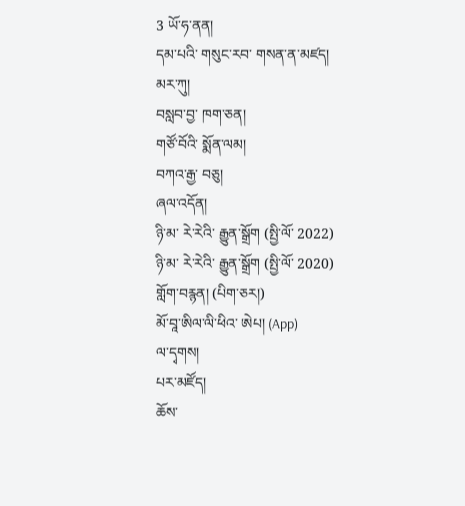3 ཡོ་ཧ་ནན།
དམ་པའི་ གསུང་རབ་ གསན་ན་མཛད།
མར་ཀུ།
བསླབ་བྱ་ ཁག་ཅན།
གཙོ་བོའི་ སྨོན་ལམ།
བཀའ་རྒྱ་ བཅུ།
ཞལ་འདོན།
ཉི་མ་ རེ་རེའི་ རྒྱུན་སྒྲོག (སྤྱི་ལོ་ 2022)
ཉི་མ་ རེ་རེའི་ རྒྱུན་སྒྲོག (སྤྱི་ལོ་ 2020)
གློག་བརྙན། (པིག་ཅར།)
མོ་བཱ་ཨིལ་ལི་ཕིའ་ ཨེཔ། (App)
ལ་དྭགས།
པར་མཛོད།
ཆོས་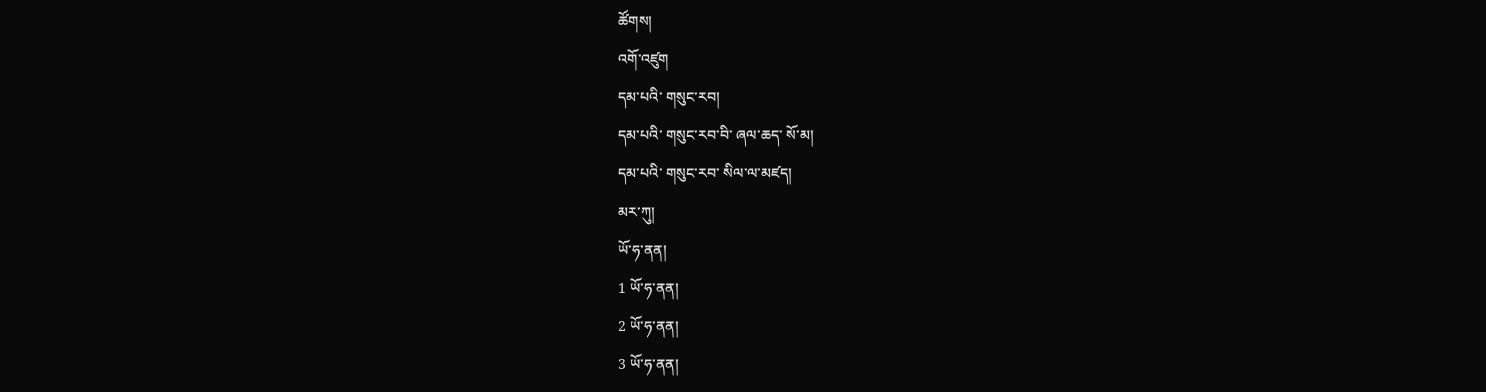ཚོགས།
འགོ་འཛུག
དམ་པའི་ གསུང་རབ།
དམ་པའི་ གསུང་རབ་བི་ ཞལ་ཆད་ སོ་མ།
དམ་པའི་ གསུང་རབ་ སིལ་ལ་མཛད།
མར་ཀུ།
ཡོ་ཧ་ནན།
1 ཡོ་ཧ་ནན།
2 ཡོ་ཧ་ནན།
3 ཡོ་ཧ་ནན།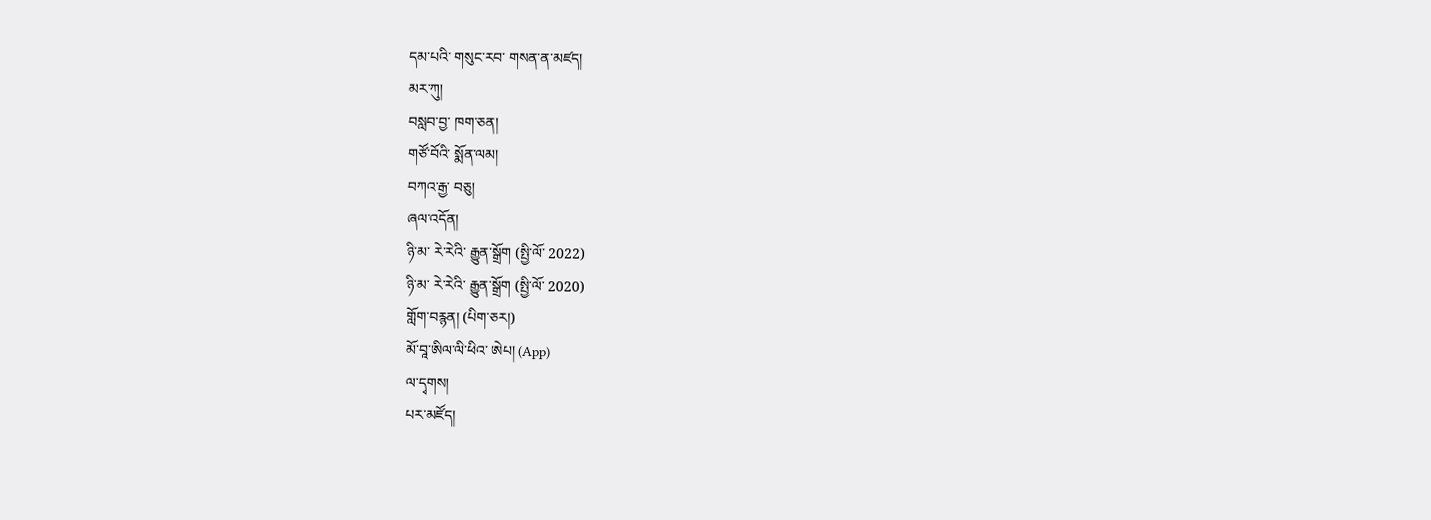དམ་པའི་ གསུང་རབ་ གསན་ན་མཛད།
མར་ཀུ།
བསླབ་བྱ་ ཁག་ཅན།
གཙོ་བོའི་ སྨོན་ལམ།
བཀའ་རྒྱ་ བཅུ།
ཞལ་འདོན།
ཉི་མ་ རེ་རེའི་ རྒྱུན་སྒྲོག (སྤྱི་ལོ་ 2022)
ཉི་མ་ རེ་རེའི་ རྒྱུན་སྒྲོག (སྤྱི་ལོ་ 2020)
གློག་བརྙན། (པིག་ཅར།)
མོ་བཱ་ཨིལ་ལི་ཕིའ་ ཨེཔ། (App)
ལ་དྭགས།
པར་མཛོད།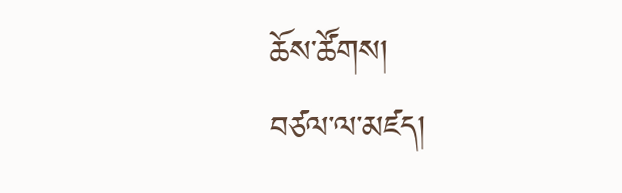ཆོས་ཚོགས།
བཙལ་ལ་མཛད།